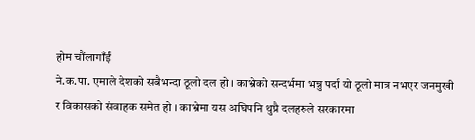होम चौंलागाँईं
ने.क.पा. एमाले देशको सबैभन्दा ठूलो दल हो । काभ्रेको सन्दर्भमा भन्नु पर्दा यो ठूलो मात्र नभएर जनमुखी र विकासको संवाहक समेत हो । काभ्रेमा यस अघिपनि थुप्रै दलहरुले सरकारमा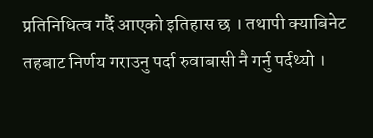प्रतिनिधित्व गर्दै आएको इतिहास छ । तथापी क्याबिनेट तहबाट निर्णय गराउनु पर्दा रुवाबासी नै गर्नु पर्दथ्यो ।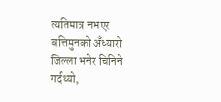त्यतिमात्र नभएर बत्तिमुनको अँध्यारो जिल्ला भनेर चिनिने गर्दथ्यो,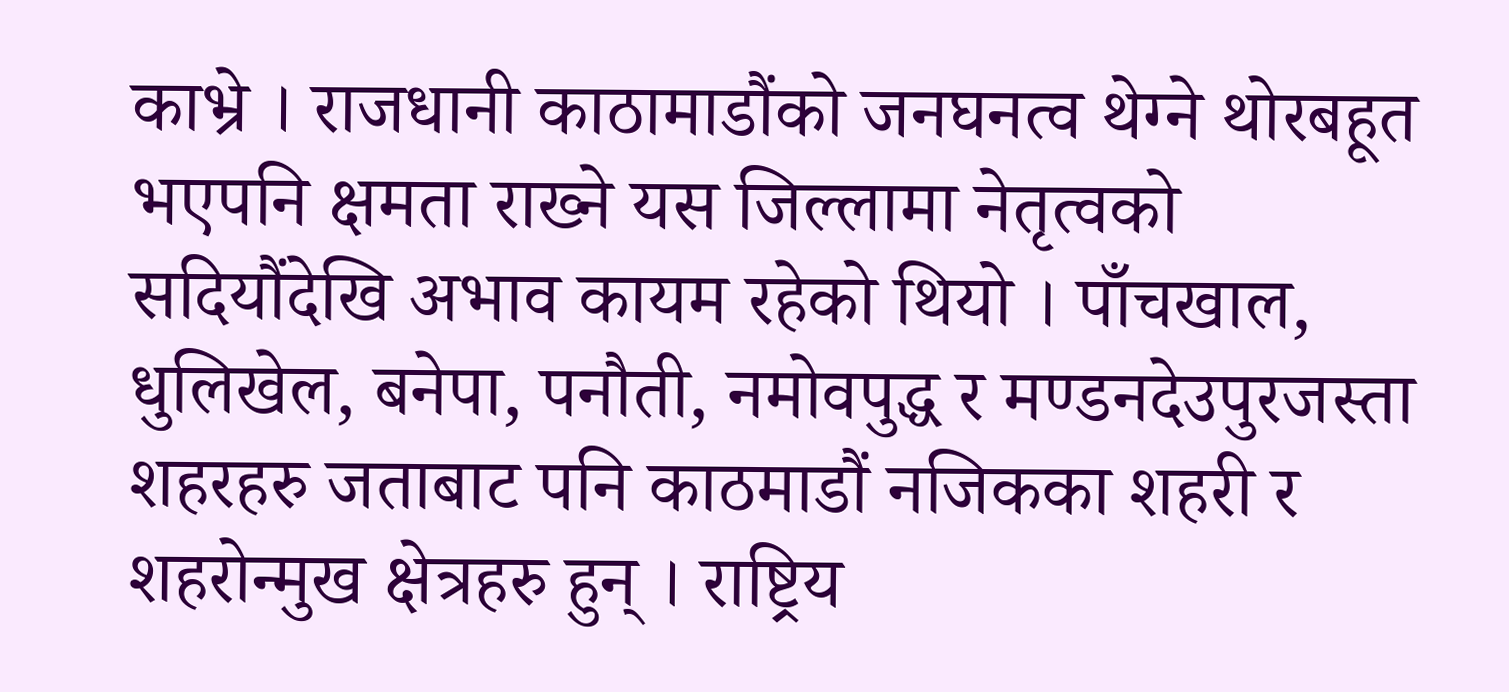काभ्रे । राजधानी काठामाडौंको जनघनत्व थेग्ने थोरबहूत भएपनि क्षमता राख्ने यस जिल्लामा नेतृत्वको सदियौंदेखि अभाव कायम रहेको थियो । पाँचखाल, धुलिखेल, बनेपा, पनौती, नमोवपुद्ध र मण्डनदेउपुरजस्ता शहरहरु जताबाट पनि काठमाडौं नजिकका शहरी र शहरोन्मुख क्षेत्रहरु हुन् । राष्ट्रिय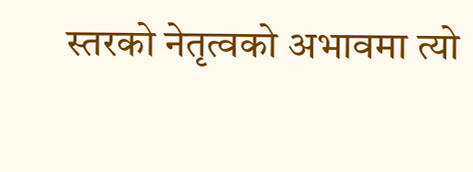स्तरको नेतृत्वको अभावमा त्यो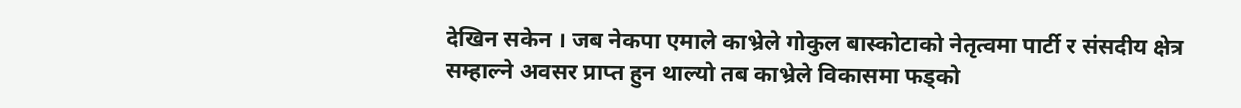देखिन सकेन । जब नेकपा एमाले काभ्रेले गोकुल बास्कोटाको नेतृत्वमा पार्टी र संसदीय क्षेत्र सम्हाल्ने अवसर प्राप्त हुन थाल्यो तब काभ्रेले विकासमा फड्को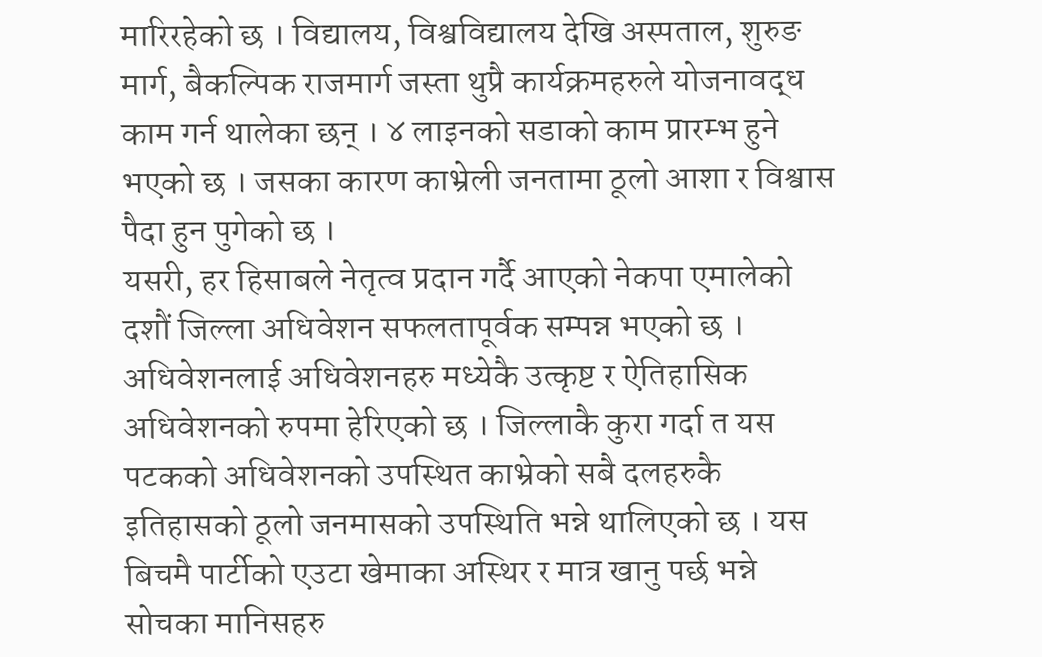मारिरहेको छ । विद्यालय, विश्वविद्यालय देखि अस्पताल, शुरुङ मार्ग, बैकल्पिक राजमार्ग जस्ता थुप्रै कार्यक्रमहरुले योजनावद्ध काम गर्न थालेका छन् । ४ लाइनको सडाको काम प्रारम्भ हुने भएको छ । जसका कारण काभ्रेली जनतामा ठूलो आशा र विश्वास पैदा हुन पुगेको छ ।
यसरी, हर हिसाबले नेतृत्व प्रदान गर्दै आएको नेकपा एमालेको दशौं जिल्ला अधिवेशन सफलतापूर्वक सम्पन्न भएको छ । अधिवेशनलाई अधिवेशनहरु मध्येकै उत्कृष्ट र ऐतिहासिक अधिवेशनको रुपमा हेरिएको छ । जिल्लाकै कुरा गर्दा त यस पटकको अधिवेशनको उपस्थित काभ्रेको सबै दलहरुकै इतिहासको ठूलो जनमासको उपस्थिति भन्ने थालिएको छ । यस बिचमै पार्टीको एउटा खेमाका अस्थिर र मात्र खानु पर्छ भन्ने सोचका मानिसहरु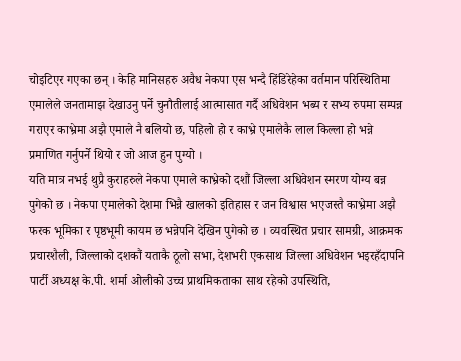चोइटिएर गएका छन् । केहि मानिसहरु अवैध नेकपा एस भन्दै हिंडिरेहेका वर्तमान परिस्थितिमा एमालेले जनतामाझ देखाउनु पर्ने चुनौतीलाई आत्मासात गर्दै अधिवेशन भब्य र सभ्य रुपमा सम्पन्न गराएर काभ्रेमा अझै एमाले नै बलियो छ, पहिलो हो र काभ्रे एमालेकै लाल किल्ला हो भन्ने प्रमाणित गर्नुपर्ने थियो र जो आज हुन पुग्यो ।
यति मात्र नभई थुप्रै कुराहरुले नेकपा एमाले काभ्रेको दशौं जिल्ला अधिवेशन स्मरण योग्य बन्न पुगेको छ । नेकपा एमालेको देशमा भिन्नै खालको इतिहास र जन विश्वास भएजस्तै काभ्रेमा अझै फरक भूमिका र पृष्ठभूमी कायम छ भन्नेपनि देखिन पुगेको छ । व्यवस्थित प्रचार सामग्री, आक्रमक प्रचारशैली, जिल्लाको दशकौं यताकै ठूलो सभा, देशभरी एकसाथ जिल्ला अधिवेशन भइरहँदापनि पार्टी अध्यक्ष के.पी. शर्मा ओलीको उच्च प्राथमिकताका साथ रहेको उपस्थिति,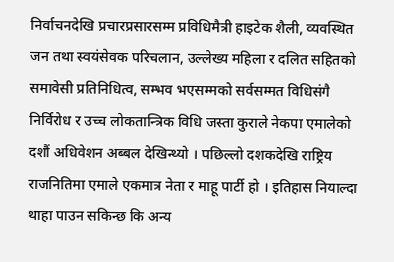निर्वाचनदेखि प्रचारप्रसारसम्म प्रविधिमैत्री हाइटेक शैली, व्यवस्थित जन तथा स्वयंसेवक परिचलान, उल्लेख्य महिला र दलित सहितको समावेसी प्रतिनिधित्व, सम्भव भएसम्मको सर्वसम्मत विधिसंगै निर्विरोध र उच्च लोकतान्त्रिक विधि जस्ता कुराले नेकपा एमालेको दशौं अधिवेशन अब्बल देखिन्थ्यो । पछिल्लो दशकदेखि राष्ट्रिय राजनितिमा एमाले एकमात्र नेता र माहू पार्टी हो । इतिहास नियाल्दा थाहा पाउन सकिन्छ कि अन्य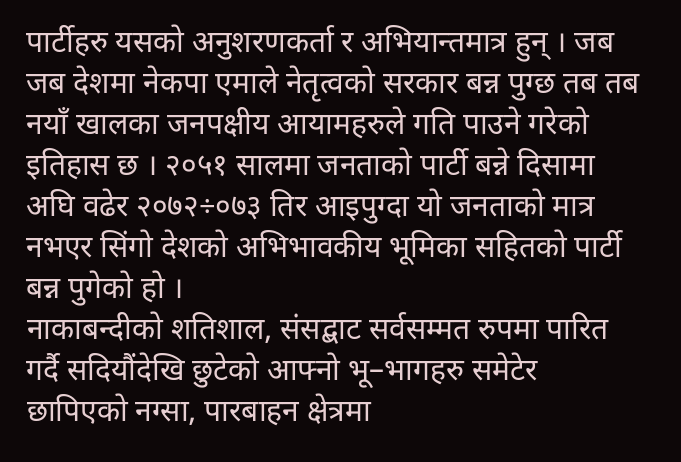पार्टीहरु यसको अनुशरणकर्ता र अभियान्तमात्र हुन् । जब जब देशमा नेकपा एमाले नेतृत्वको सरकार बन्न पुग्छ तब तब नयाँ खालका जनपक्षीय आयामहरुले गति पाउने गरेको इतिहास छ । २०५१ सालमा जनताको पार्टी बन्ने दिसामा अघि वढेर २०७२÷०७३ तिर आइपुग्दा यो जनताको मात्र नभएर सिंगो देशको अभिभावकीय भूमिका सहितको पार्टी बन्न पुगेको हो ।
नाकाबन्दीको शतिशाल, संसद्बाट सर्वसम्मत रुपमा पारित गर्दै सदियौंदेखि छुटेको आफ्नो भू–भागहरु समेटेर छापिएको नग्सा, पारबाहन क्षेत्रमा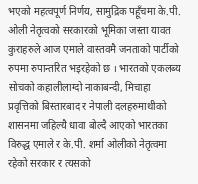भएको महत्वपूर्ण निर्णय, सामुद्रिक पहूँचमा के.पी. ओली नेतृत्वको सरकारको भूमिका जस्ता यावत कुराहरुले आज एमाले वास्तवमै जनताको पार्टीको रुपमा रुपान्तरित भइरहेको छ । भारतको एकलब्य सोचको कहालीलाग्दो नाकाबन्दी, मिचाहा प्रवृत्तिको बिस्तारबाद र नेपाली दलहरुमाथीको शासनमा जहिल्यै धावा बोल्दै आएको भारतका विरुद्ध एमाले र के.पी. शर्मा ओलीको नेतृत्वमा रहेको सरकार र त्यसको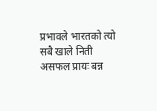प्रभावले भारतको त्यो सबै खाले निती असफल प्रायः बन्न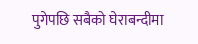पुगेपछि सबैको घेराबन्दीमा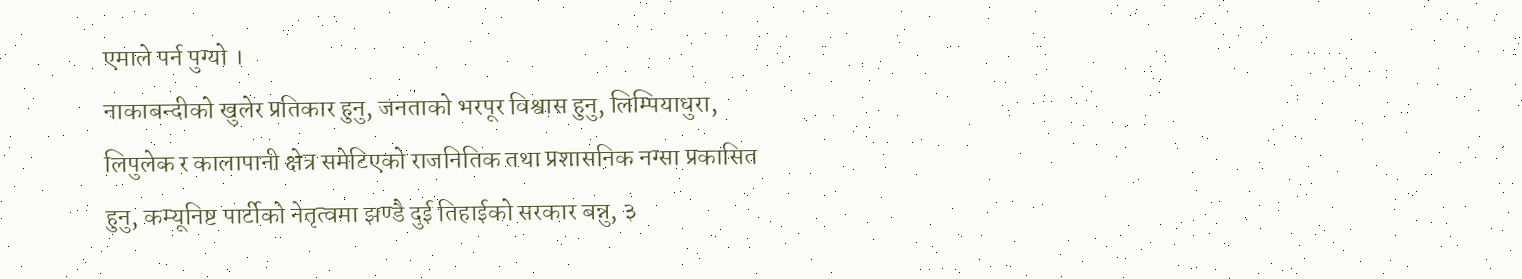एमाले पर्न पुग्यो ।
नाकाबन्दीको खुलेर प्रतिकार हुनु, जनताको भरपूर विश्वास हुनु, लिम्पियाधुरा, लिपुलेक र कालापानी क्षेत्र समेटिएको राजनितिक तथा प्रशासनिक नग्सा प्रकासित हुनु, कम्यूनिष्ट पार्टीको नेतृत्वमा झण्डै दुई तिहाईको सरकार बन्नु, ३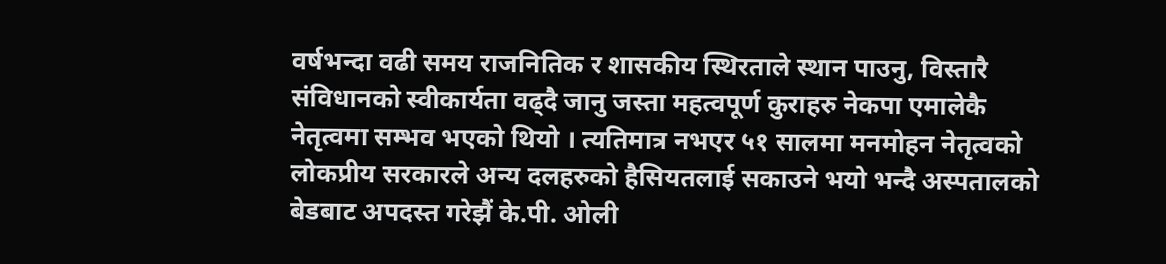वर्षभन्दा वढी समय राजनितिक र शासकीय स्थिरताले स्थान पाउनु, विस्तारै संविधानको स्वीकार्यता वढ्दै जानु जस्ता महत्वपूर्ण कुराहरु नेकपा एमालेकै नेतृत्वमा सम्भव भएको थियो । त्यतिमात्र नभएर ५१ सालमा मनमोहन नेतृत्वको लोकप्रीय सरकारले अन्य दलहरुको हैसियतलाई सकाउने भयो भन्दै अस्पतालको बेडबाट अपदस्त गरेझैं के.पी. ओली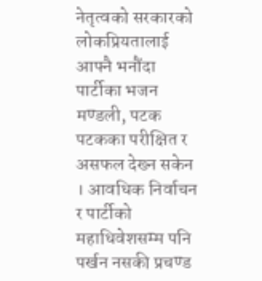नेतृत्वको सरकारको लोकप्रियतालाई आफ्नै भनौंदा पार्टीका भजन मण्डली, पटक पटकका परीक्षित र असफल देख्न सकेन । आवधिक निर्वाचन र पार्टीको महाधिवेशसम्म पनि पर्खन नसकी प्रचण्ड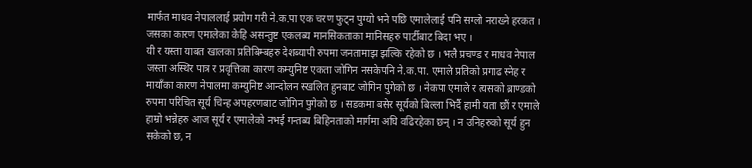मार्फत माधव नेपाललाई प्रयोग गरी ने.क.पा एक चरण फुट्न पुग्यो भने पछि एमालेलाई पनि सग्लो नराख्ने हरकत । जसका कारण एमालेका केहि असन्तुष्ट एकलब्य मानसिकताका मानिसहरु पार्टीबाट बिदा भए ।
यी र यस्ता याबत खालका प्रतिबिम्बहरु देशब्यापी रुपमा जनतामाझ झल्कि रहेको छ । भलै प्रचण्ड र माधव नेपाल जस्ता अस्थिर पात्र र प्रवृत्तिका कारण कम्युनिष्ट एकता जोगिन नसकेपनि ने.क.पा. एमाले प्रतिको प्रगाढ स्नेह र मायाँका कारण नेपालमा कम्युनिष्ट आन्दोलन स्खलित हुनबाट जोगिन पुगेको छ । नेकपा एमाले र त्यसको ब्राण्डको रुपमा परिचित सूर्य चिन्ह अपहरणबाट जोगिन पुगेको छ । सडकमा बसेर सूर्यको बिल्ला भिर्दै हामी यता छौं र एमाले हाम्रो भन्नेहरु आज सूर्य र एमालेको नभई गन्तब्य बिहिनताको मार्गमा अघि वढिरहेका छन् । न उनिहरुको सूर्य हुन सकेको छ, न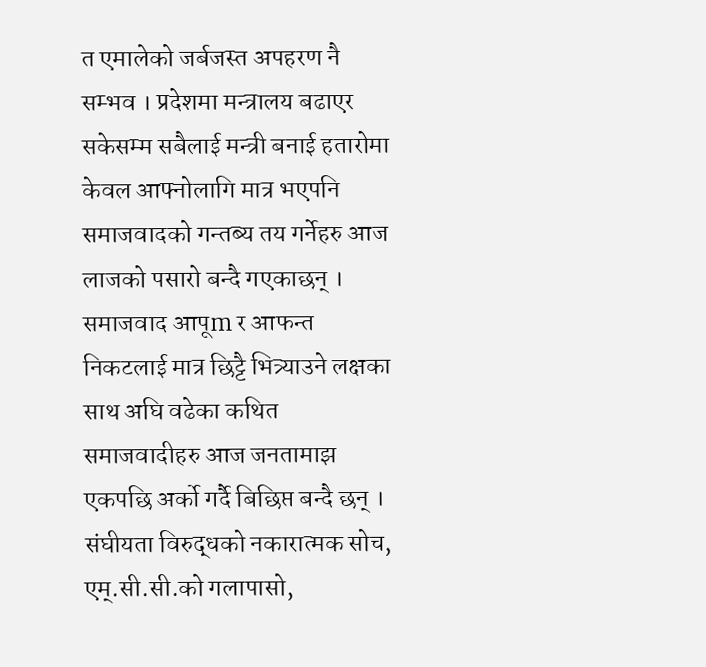त एमालेको जर्बजस्त अपहरण नै सम्भव । प्रदेशमा मन्त्रालय बढाएर सकेसम्म सबैलाई मन्त्री बनाई हतारोमा केवल आफ्नोलागि मात्र भएपनि समाजवादको गन्तब्य तय गर्नेहरु आज लाजको पसारो बन्दै गएकाछन् ।
समाजवाद आपूm र आफन्त निकटलाई मात्र छिट्टै भित्र्याउने लक्षका साथ अघि वढेका कथित समाजवादीहरु आज जनतामाझ एकपछि अर्को गर्दै बिछिप्त बन्दै छन् । संघीयता विरुद्धको नकारात्मक सोच, एम्.सी.सी.को गलापासो,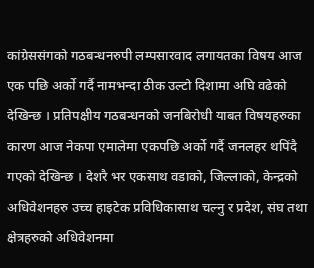कांग्रेससंगको गठबन्धनरुपी लम्पसारवाद लगायतका विषय आज एक पछि अर्को गर्दै नामभन्दा ठीक उल्टो दिशामा अघि वढेको देखिन्छ । प्रतिपक्षीय गठबन्धनको जनबिरोधी याबत विषयहरुका कारण आज नेकपा एमालेमा एकपछि अर्को गर्दै जनलहर थपिंदै गएको देखिन्छ । देशरै भर एकसाथ वडाको, जिल्लाको, केन्द्रको अधिवेशनहरु उच्च हाइटेक प्रविधिकासाथ चल्नु र प्रदेश, संघ तथा क्षेत्रहरुको अधिवेशनमा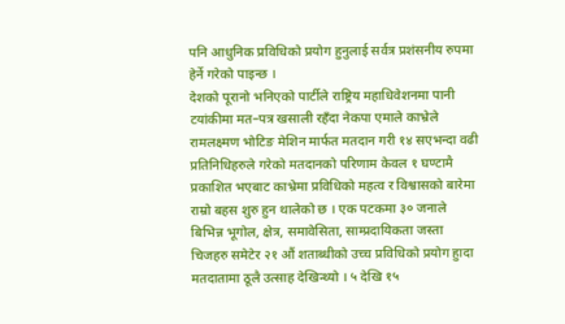पनि आधुनिक प्रविधिको प्रयोग हुनुलाई सर्वत्र प्रशंसनीय रुपमा हेर्ने गरेको पाइन्छ ।
देशको पूरानो भनिएको पार्टीले राष्ट्रिय महाधिवेशनमा पानी टयांकीमा मत–पत्र खसाली रहँदा नेकपा एमाले काभ्रेले रामलक्ष्मण भोटिङ मेशिन मार्फत मतदान गरी १४ सएभन्दा वढी प्रतिनिधिहरुले गरेको मतदानको परिणाम केवल १ घण्टामै प्रकाशित भएबाट काभ्रेमा प्रविधिको महत्व र विश्वासको बारेमा राम्रो बहस शुरु हुन थालेको छ । एक पटकमा ३० जनाले बिभिन्न भूगोल, क्षेत्र, समावेसिता, साम्प्रदायिकता जस्ता चिजहरु समेटेर २१ औं शताब्धीको उच्च प्रविधिको प्रयोग हुादा मतदातामा ठूलै उत्साह देखिन्थ्यो । ५ देखि १५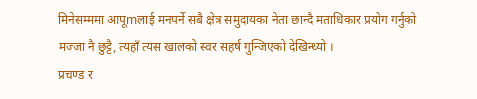मिनेसम्ममा आपूmलाई मनपर्ने सबै क्षेत्र समुदायका नेता छान्दै मताधिकार प्रयोग गर्नुको मज्जा नै छुट्टै, त्यहाँ त्यस खालको स्वर सहर्ष गुन्जिएको देखिन्थ्यो ।
प्रचण्ड र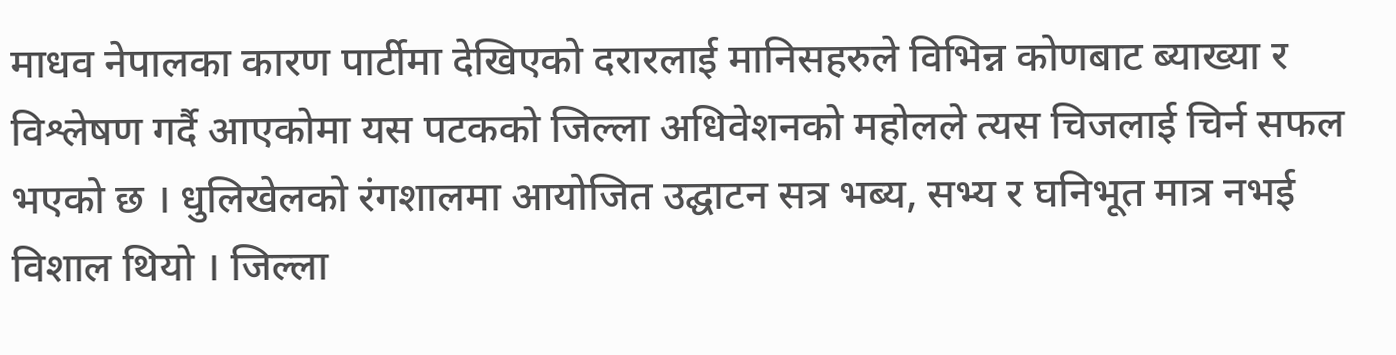माधव नेपालका कारण पार्टीमा देखिएको दरारलाई मानिसहरुले विभिन्न कोणबाट ब्याख्या र विश्लेषण गर्दै आएकोमा यस पटकको जिल्ला अधिवेशनको महोलले त्यस चिजलाई चिर्न सफल भएको छ । धुलिखेलको रंगशालमा आयोजित उद्घाटन सत्र भब्य, सभ्य र घनिभूत मात्र नभई विशाल थियो । जिल्ला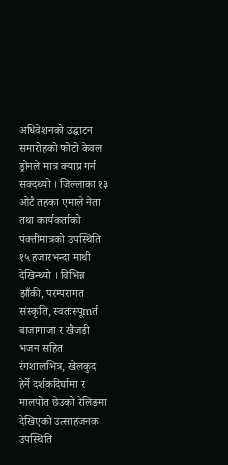अधिवेशनको उद्घाटन समारोहको फोटो केवल ड्रोनले मात्र क्याप्र गर्न सक्दथ्यो । जिल्लाका १३ ओटै तहका एमाले नेता तथा कार्यकर्ताको पंक्तीमात्रको उपस्थिति १५ हजारभन्दा माथी देखिन्थ्यो । विभिन्न झाँकी, परम्परागत संस्कृति, स्वतःस्पूmर्त बाजागाजा र खैजडी भजन सहित रंगशालभित्र, खेलकुद हेर्ने दर्शकदिर्घामा र मालपोत छेउको रेलिङमा देखिएको उत्साहजनक उपस्थिति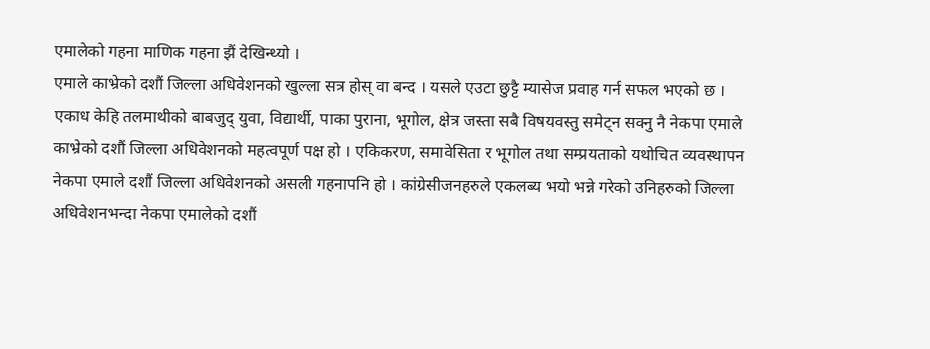एमालेको गहना माणिक गहना झैं देखिन्थ्यो ।
एमाले काभ्रेको दशौं जिल्ला अधिवेशनको खुल्ला सत्र होस् वा बन्द । यसले एउटा छुट्टै म्यासेज प्रवाह गर्न सफल भएको छ । एकाध केहि तलमाथीको बाबजुद् युवा, विद्यार्थी, पाका पुराना, भूगोल, क्षेत्र जस्ता सबै विषयवस्तु समेट्न सक्नु नै नेकपा एमाले काभ्रेको दशौं जिल्ला अधिवेशनको महत्वपूर्ण पक्ष हो । एकिकरण, समावेसिता र भूगोल तथा सम्प्रयताको यथोचित व्यवस्थापन नेकपा एमाले दशौं जिल्ला अधिवेशनको असली गहनापनि हो । कांग्रेसीजनहरुले एकलब्य भयो भन्ने गरेको उनिहरुको जिल्ला अधिवेशनभन्दा नेकपा एमालेको दशौं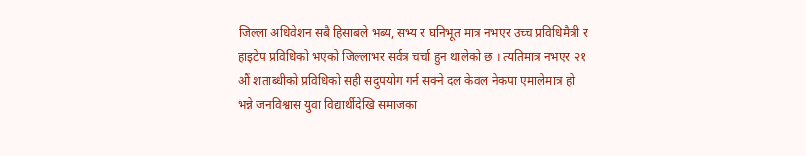जिल्ला अधिवेशन सबै हिसाबले भब्य, सभ्य र घनिभूत मात्र नभएर उच्च प्रविधिमैत्री र हाइटेप प्रविधिको भएको जिल्लाभर सर्वत्र चर्चा हुन थालेको छ । त्यतिमात्र नभएर २१ औं शताब्धीको प्रविधिको सही सदुपयोग गर्न सक्ने दल केवल नेकपा एमालेमात्र हो भन्ने जनविश्वास युवा विद्यार्थीदेखि समाजका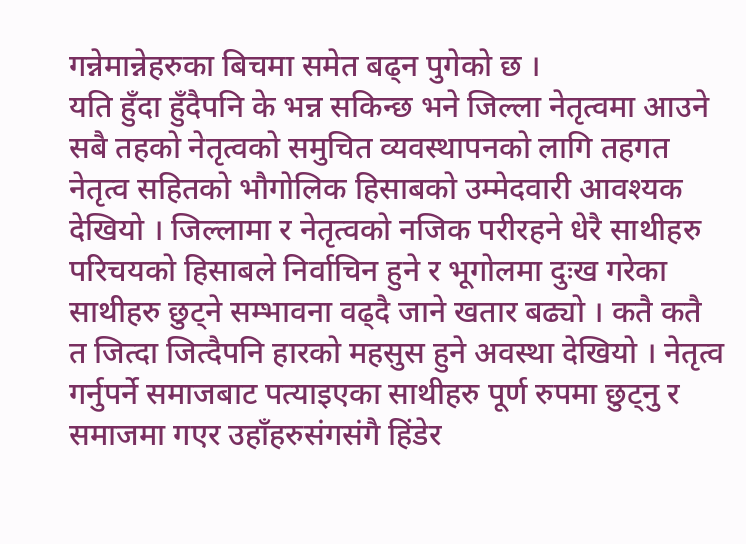गन्नेमान्नेहरुका बिचमा समेत बढ्न पुगेको छ ।
यति हुँदा हुँदैपनि के भन्न सकिन्छ भने जिल्ला नेतृत्वमा आउने सबै तहको नेतृत्वको समुचित व्यवस्थापनको लागि तहगत नेतृत्व सहितको भौगोलिक हिसाबको उम्मेदवारी आवश्यक देखियो । जिल्लामा र नेतृत्वको नजिक परीरहने धेरै साथीहरु परिचयको हिसाबले निर्वाचिन हुने र भूगोलमा दुःख गरेका साथीहरु छुट्ने सम्भावना वढ्दै जाने खतार बढ्यो । कतै कतै त जित्दा जित्दैपनि हारको महसुस हुने अवस्था देखियो । नेतृत्व गर्नुपर्ने समाजबाट पत्याइएका साथीहरु पूर्ण रुपमा छुट्नु र समाजमा गएर उहाँहरुसंगसंगै हिंडेर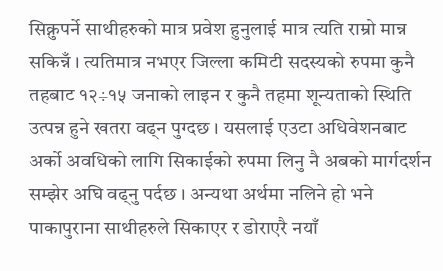सिक्नुपर्ने साथीहरुको मात्र प्रवेश हुनुलाई मात्र त्यति राम्रो मान्न सकिन्नँ । त्यतिमात्र नभएर जिल्ला कमिटी सदस्यको रुपमा कुनै तहबाट १२÷१५ जनाको लाइन र कुनै तहमा शून्यताको स्थिति उत्पन्न हुने खतरा वढ्न पुग्दछ । यसलाई एउटा अधिवेशनबाट अर्को अवधिको लागि सिकाईको रुपमा लिनु नै अबको मार्गदर्शन सम्झेर अघि वढ्नु पर्दछ । अन्यथा अर्थमा नलिने हो भने पाकापुराना साथीहरुले सिकाएर र डोराएरै नयाँ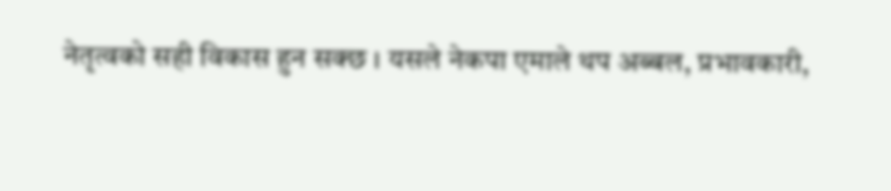नेतृत्वको सही विकास हुन सक्छ । यसले नेकपा एमाले थप अब्बल, प्रभावकारी,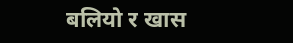बलियो र खास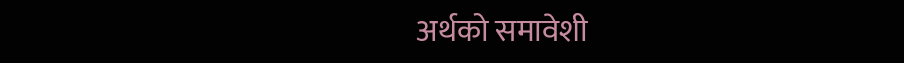अर्थको समावेशी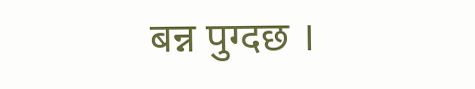बन्न पुग्दछ ।